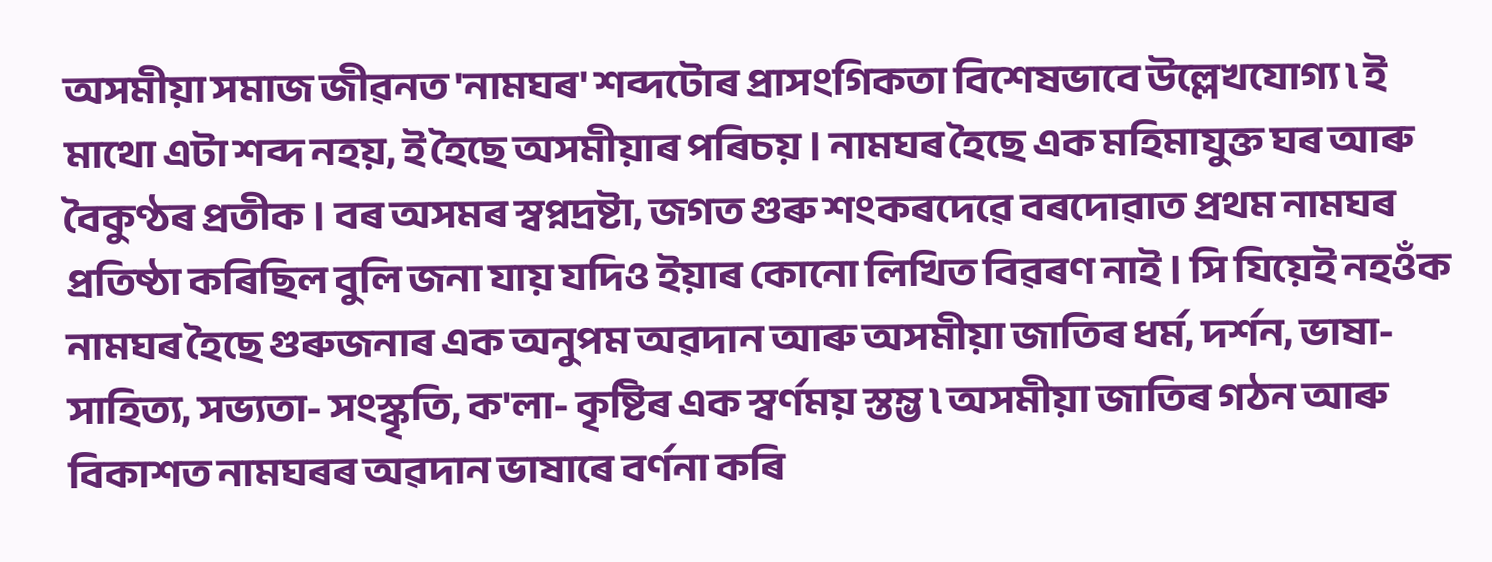অসমীয়া সমাজ জীৱনত 'নামঘৰ' শব্দটোৰ প্ৰাসংগিকতা বিশেষভাবে উল্লেখযোগ্য ৷ ই মাথো এটা শব্দ নহয়, ই হৈছে অসমীয়াৰ পৰিচয় । নামঘৰ হৈছে এক মহিমাযুক্ত ঘৰ আৰু বৈকুণ্ঠৰ প্ৰতীক । বৰ অসমৰ স্বপ্নদ্ৰষ্টা, জগত গুৰু শংকৰদেৱে বৰদোৱাত প্ৰথম নামঘৰ প্ৰতিষ্ঠা কৰিছিল বুলি জনা যায় যদিও ইয়াৰ কোনো লিখিত বিৱৰণ নাই । সি যিয়েই নহওঁক নামঘৰ হৈছে গুৰুজনাৰ এক অনুপম অৱদান আৰু অসমীয়া জাতিৰ ধৰ্ম, দৰ্শন, ভাষা- সাহিত্য, সভ্যতা- সংস্কৃতি, ক'লা- কৃষ্টিৰ এক স্বৰ্ণময় স্তম্ভ ৷ অসমীয়া জাতিৰ গঠন আৰু বিকাশত নামঘৰৰ অৱদান ভাষাৰে বৰ্ণনা কৰি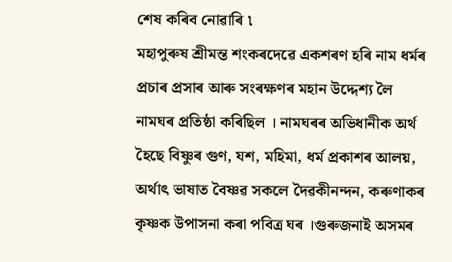শেষ কৰিব নোৱাৰি ৷
মহাপুৰুষ শ্ৰীমন্ত শংকৰদেৱে একশৰণ হৰি নাম ধৰ্মৰ প্ৰচাৰ প্ৰসাৰ আৰু সংৰক্ষণৰ মহান উদ্দেশ্য লৈ নামঘৰ প্ৰতিষ্ঠা কৰিছিল । নামঘৰৰ অভিধানীক অৰ্থ হৈছে বিষ্ণুৰ গুণ, যশ, মহিমা, ধৰ্ম প্ৰকাশৰ আলয়, অৰ্থাৎ ভাষাত বৈষ্ণৱ সকলে দৈৱকীনন্দন, কৰুণাকৰ কৃষ্ণক উপাসনা কৰা পবিত্ৰ ঘৰ ।গুৰুজনাই অসমৰ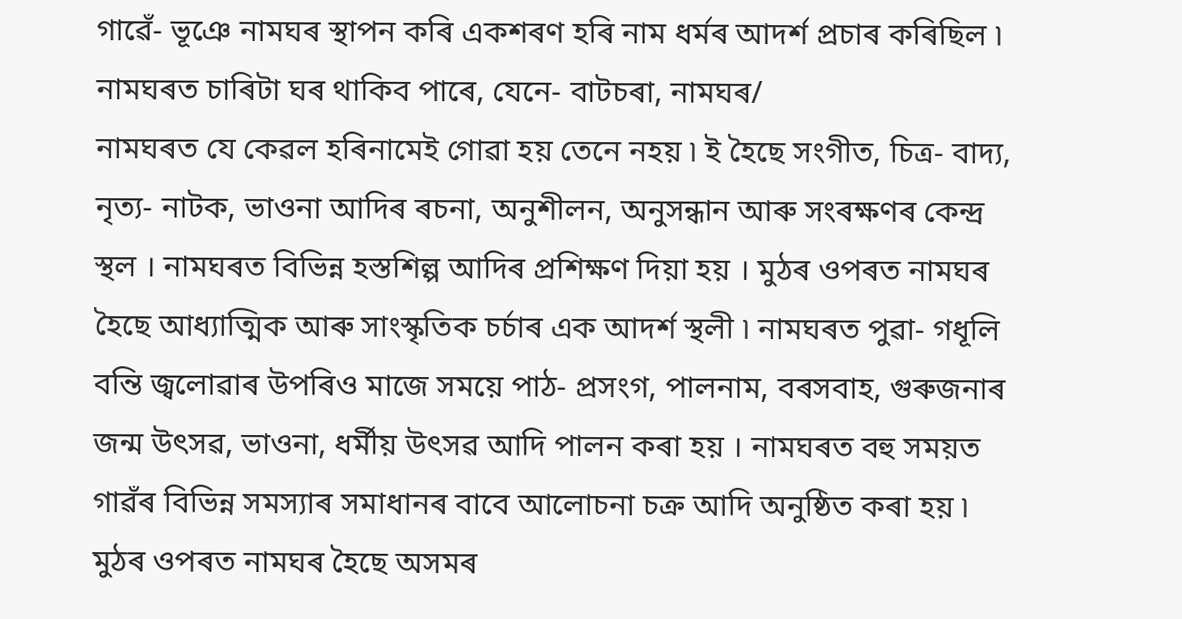গাৱেঁ- ভূঞে নামঘৰ স্থাপন কৰি একশৰণ হৰি নাম ধৰ্মৰ আদৰ্শ প্ৰচাৰ কৰিছিল ৷
নামঘৰত চাৰিটা ঘৰ থাকিব পাৰে, যেনে- বাটচৰা, নামঘৰ/
নামঘৰত যে কেৱল হৰিনামেই গোৱা হয় তেনে নহয় ৷ ই হৈছে সংগীত, চিত্ৰ- বাদ্য, নৃত্য- নাটক, ভাওনা আদিৰ ৰচনা, অনুশীলন, অনুসন্ধান আৰু সংৰক্ষণৰ কেন্দ্ৰ স্থল । নামঘৰত বিভিন্ন হস্তশিল্প আদিৰ প্ৰশিক্ষণ দিয়া হয় । মুঠৰ ওপৰত নামঘৰ হৈছে আধ্যাত্মিক আৰু সাংস্কৃতিক চৰ্চাৰ এক আদর্শ স্থলী ৷ নামঘৰত পুৱা- গধূলি বন্তি জ্বলোৱাৰ উপৰিও মাজে সময়ে পাঠ- প্ৰসংগ, পালনাম, বৰসবাহ, গুৰুজনাৰ জন্ম উৎসৱ, ভাওনা, ধৰ্মীয় উৎসৱ আদি পালন কৰা হয় । নামঘৰত বহু সময়ত গাৱঁৰ বিভিন্ন সমস্যাৰ সমাধানৰ বাবে আলোচনা চক্ৰ আদি অনুষ্ঠিত কৰা হয় ৷
মুঠৰ ওপৰত নামঘৰ হৈছে অসমৰ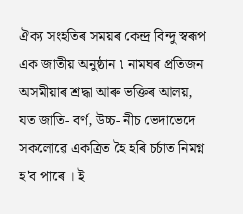ঐক্য সংহতিৰ সময়ৰ কেন্দ্ৰ বিন্দু স্বৰূপ এক জাতীয় অনুষ্ঠান ৷ নামঘৰ প্ৰতিজন অসমীয়াৰ শ্ৰদ্ধা আৰু ভক্তিৰ আলয়, যত জাতি- বৰ্ণ, উচ্চ- নীচ ভেদাভেদে সকলোৱে একত্ৰিত হৈ হৰি চৰ্চাত নিমগ্ন হ'ব পাৰে । ই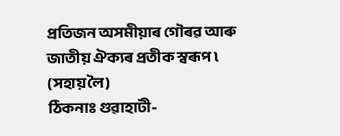প্ৰতিজন অসমীয়াৰ গৌৰৱ আৰু জাতীয় ঐক্যৰ প্ৰতীক স্বৰূপ ৷
(সহায় লৈ)
ঠিকনাঃ গুৱাহাটী-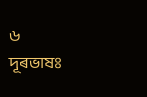৬
দূৰভাষঃ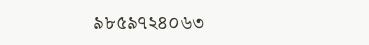৯৮৫৯৭২৪০৬৩